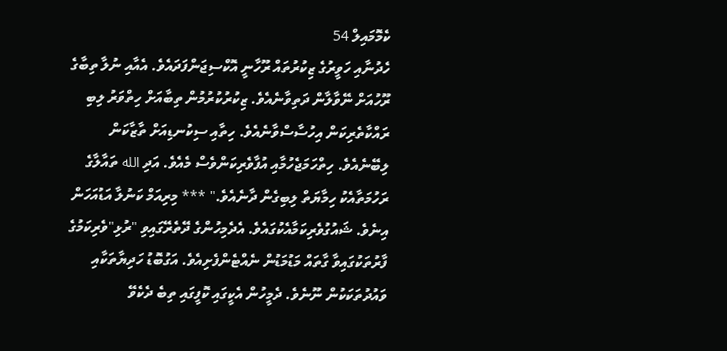ކެމޮމައިލް 54
ހެދުނާއި ހަވީރުގެ ޒިކުރުތައް ރޫހާނީ އޮކްސިޖަންފަދައެވެ. އެއާއި ނުލާ ތިބާގެ ރޫހުއަށް ނޭވާލާން ދަތިވާނެއެވެ. ޒިކުރުކުރުމުން ތިބާއަށް ހިތްވަރު ލިބި ރައްކާތެރިކަން އިހުސާސްވާނެއެވެ. ހިތާއި ސިކުނޑިއަށް ތާޒާކަން ލިބޭނެއެވެ. ހިތްހަމަޖެހުމާއި އުފާވެރިކަންވެސް މެއެވެ. އަދި الله ތައާލާގެ ރަހުމަތާއެކު ހިމާޔަތް ލިބިގެން ދާނެއެވެ." *** މިރިއަމް ކަނުލާ އަޑުއަހަން އިނެވެ. ޝައުގުވެރިކަމާއެކުގައެވެ. އެދެމިހުންގެ ދޭތެރޭގައިވި "ރުޅި"ވެރިކަމުގެ ފާރުތަކުގައިވާ ގާތައް މަޑުމަޑުން ނެއްޓެންފެށިއެވެ. އަގުބޮޑު ހަދިޔާތަކާއި ވައުދުތަކަކުން ނޫނެވެ. ދެމީހުން އެކީގައި ކޮފީގައި ތިބެ ދެކެވޭ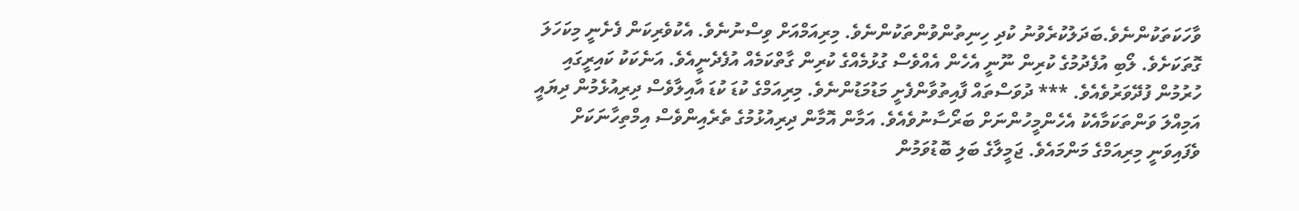ވާހަކަތަކުންނެވެ.ބަދަލުކުރެވުނު ކުދި ހިނިތުންވުންތަކުންނެވެ. މިރިއަމްއަށް ވިސްނުނެވެ. އެކުވެރިކަން ފެށެނީ މިކަހަލަ ގޮތަކަށެވެ. ލޯބި އުފެދުމުގެ ކުރިން ނޫނީ އެހެން އެއްވެސް ގުޅުމެއްގެ ކުރިން ގާތްކަމެއް އުފެދެނީއެވެ. އަނެކަކު ކައިރީގައި ހުރުމުން ފުދޭވަރުވެއެވެ. *** ދުވަސްތައް ފާއިތުވާންފެށީ މަޑުމަޑުންނެވެ. މިރިއަމްގެ ކުޑަ ކުޑަ އާއިލާވެސް ދިރިއުޅެމުން ދިޔައީ އަމިއްލަ ވަންތަކަމާއެކު އެހެންމީހުންނަށް ބަރޯސާނުވެއެވެ. އަމާން އޮމާން ދިރިއުޅުމުގެ ތެރެއިންވެސް އިމްތިހާނަކަށް ވެފައިވަނީ މިރިއަމްގެ މަންމައެވެ. ޖަމީލާގެ ބަލި ބޮޑުވަމުން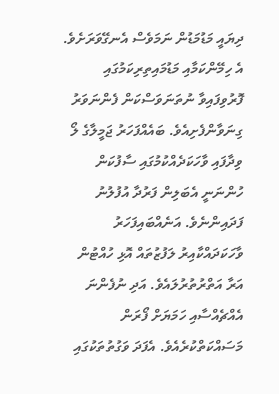ދިޔައީ މަޑުމަޑުން ނަމަވެސް އެނގޭވަރަށެވެ. އެ ހިމޭންކަމާއި މަޑުމައިތިރިކަމުގައި ފޮރުވިފައިވާ ނުތަނަވަސްކަން ފެންނަވަރު ގިނަވާންފެށިއެވެ. ބައެއްފަހަރު ޖަމީލާގެ ލޯ ވިދާފައި ވާހަކަދެއްކުމުގައި ސާފުކަން ހުންނަނީ އެބަލިން ފަރުދާ އުފުލުނު ފަދައިންނެވެ. އަނެއްބައިފަހަރު ވާހަކަދައްކާއިރު ލަފުޒުތައް އޮޅި ހުއްޓުން އަރާ އަތްރުތުރުލައެވެ. އަދި ނުފެންނަ އެއްޗެއްސާއި ހަމަޔަށް ފޯރަން މަސައްކަތްކުރެއެވެ. އެފަދަ ވަގުތުތަކުގައި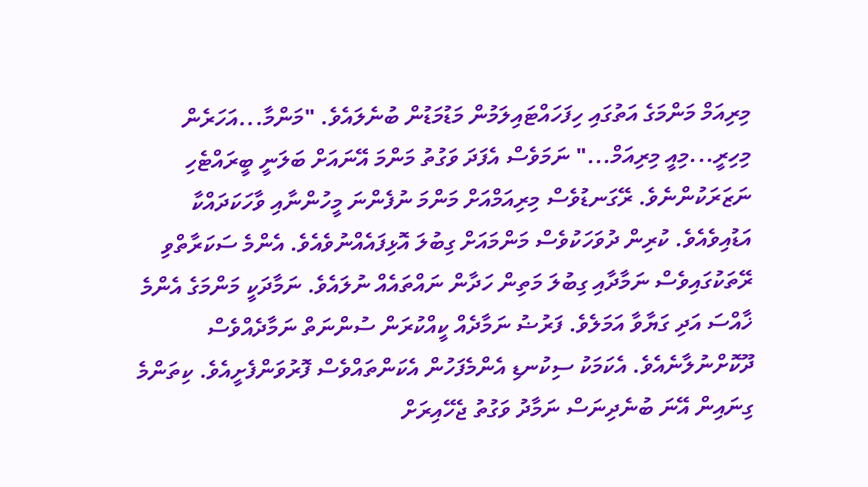މިރިއަމް މަންމަގެ އަތުގައި ހިފަހައްޓައިލަމުން މަޑުމަޑުން ބުނެލައެވެ. "މަންމާ...އަހަރެން މިހިރީ...މިއީ މިރިއަމް..." ނަމަވެސް އެފަދަ ވަގުތު މަންމަ އޭނައަށް ބަލަނީ ބީރައްޓެހި ނަޒަރަކުންނެވެ. ރޭގަނޑުވެސް މިރިއަމްއަށް މަންމަ ނުފެންނަ މީހުންނާއި ވާހަކަދައްކާ އަޑުއިވެއެވެ. ކުރިން ދުވަހަކުވެސް މަންމައަށް ގިބުލަ އޮޅިފައެއްނުވެއެވެ. އެންމެ ސަކަރާތްވި ރޭތަކުގައިވެސް ނަމާދާއި ގިބުލަ މަތިން ހަދާން ނައްތައެއް ނުލައެވެ. ނަމާދަކީ މަންމަގެ އެންމެ ޚާއްސަ އަދި ގަޔާވާ އަމަލެވެ. ފަރުޟު ނަމާދެއް ކީއްކުރަން ސުންނަތް ނަމާދެއްވެސް ދޫކޮށްނުލާނެއެވެ. އެކަމަކު ސިކުނޑި އެންމެފަހުން އެކަންތައްވެސް ފޮރުވަންފެށީއެވެ. ކިތަންމެ ގިނައިން އޭނަ ބުނެދިނަސް ނަމާދު ވަގުތު ޖެހޭއިރަށް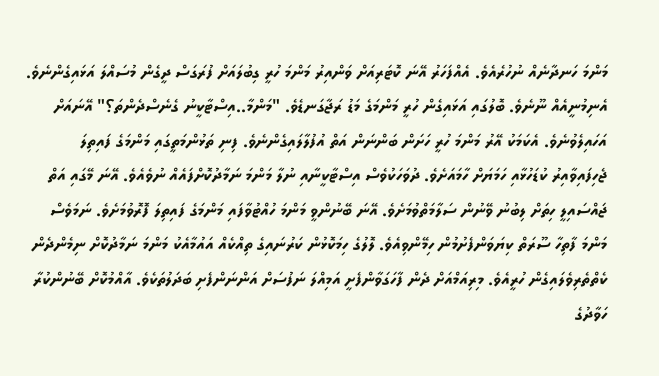މަންމަ ހަނދާނެއް ނުހުރެއެވެ. އެއްފަހަރު އޭނަ ކޮޓަރިއަށް ވަންއިރު މަންމަ ހުރީ ގިބުލައަށް ފުރަގަސް ދީގެން މުސައްލަ އަޅައިގެންނެވެ. އެނިމުނީއެއް ނޫނެވެ. ބޮލުގައި އަޅައިގެން ހުރީ މަންމަގެ މަޑު ރަޖާގަނޑެވެ. "މަންމާ..އިސްޓާކީނު ގެނެސްދެންތަ؟" އޭނައަށް އަހައިލެވުނެވެ. އެކަމަކު އޭރު މަންމަ ހުރީ ހަށަން ބަންނަން އަތް އުފުލާލައިގެންނެވެ. ފިނި ތަޅުންމަތީގައި މަންމަގެ ފައިތިލަ ޖެހިފައިވާއިރު ކުޑަހުޅާއި ހަމަޔަށް ހާމައަށެވެ. ދުވަހަކުވެސް އިސްޓާކީނާއި ނުލާ މަންމަ ނަމާދުކޮށްފައެއް ނުވެއެވެ. އޭނަ މޭގައި އަތް ޖައްސައިލީ ހިތަށް ލިބުނު ވޭނުން ސަލާމަތްވުމަށެވެ. އޭނަ ބޭނުންވީ މަންމަ ހުއްޓުވާފައި މަންމަގެ ފައިތިލަ ފޮރޮވުމަށެވެ. ނަމަވެސް މަންމަ ފާތިހާ ސޫރަތް ކިޔަވަންފެށުމުން ހިމޭންވިއެވެ. ލޮލުގެ ހިމަކޮޅުން ކަރުނައިގެ ތިއްކެއް އައުމާއެކު މަންމަ ނަމާދުކޮށް ނިމެންދެން ކެތްތެރިވެލައިގެން ހުރީއެވެ. މިރިއަމްއަށް ދެން ފާހަގަވާންފެށީ އަމިއްލަ ނަފުސަށް އަންނަންފެށި ބަދަލުތަކެވެ. އާއްމުކޮށް ބޭނުންކުރާ ހަވާދުގެ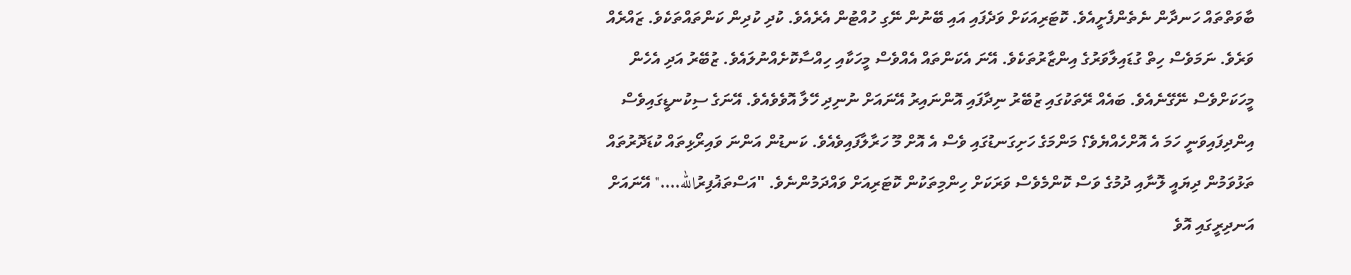ބާވަތްތައް ހަނދާން ނެތެންފެށީއެވެ. ކޮޓަރިއަކަށް ވަދެފައި އައި ބޭނުން ނޭގި ހުއްޓުން އެރެއެވެ. ކުދި ކުދިން ކަންތައްތަކެވެ. ޒައްރެއް ވަރެވެ. ނަމަވެސް ހިތް ގުޑައިލާވަރުގެ އިންޒާރުތަކެވެ. އޭނަ އެކަންތައް އެއްވެސް މީހަކާއި ހިއްސާކޮށެއްނުލައެވެ. ޒުބޭރު އަދި އެހެން މީހަކަށްވެސް ނޭގޭނެއެވެ. ބައެއް ރޭތަކުގައި ޒުބޭރު ނިދާފައި އޮންނައިރު އޭނައަށް ނުނިދި ހޭލާ އޮވެވެއެވެ. އޭނަގެ ސިކުނޑީގައިވެސް އިންދިފައިވަނީ ހަމަ އެ އޮށްހެއްޔެވެ؟ މަންމަގެ ހަށިގަނޑުގައި ވެސް އެ އޮށް މޫ ހަރާލާފައިވެއެވެ. ކަނޑުން އަންނަ ވައިރޯޅިތައް ކުޑަދޮރުތައް ތަޅުވަމުން ދިޔައީ ލޮނާއި ދުމުގެ ވަސް ކޮންމެވެސް ވަރަކަށް ހިންމިތަކުން ކޮޓަރިއަށް ވައްދަމުންނެވެ. "އަސްތަޣުފިރުالله...." އޭނައަށް އަނދިރީގައި އޮވެ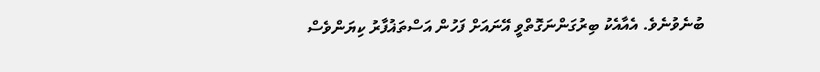ބުނެވުނެވެ. އެއާއެކު ބިރުގަންނަގޮތްވީ އޭނައަށް ފަހުން އަސްތަޣުފާރު ކިޔަންވެސް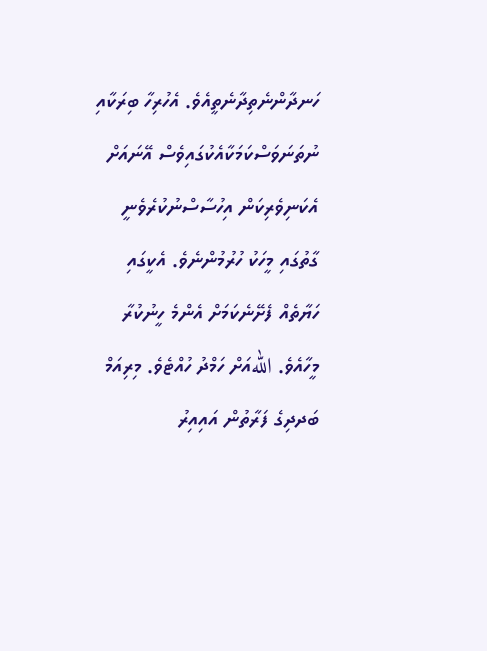ހަނދާންނެތިދާނެތީއެވެ. އެހުރިހާ ބިރަކާއި ނުތަނަވަސްކަމަކާއެކުގައިވެސް އޭނައަށް އެކަނިވެރިކަން އިހުސާސްނުކުރެވެނީ ގާތުގައި މީހަކު ހުރުމުންނެވެ. އެކީގައި ހަޔާތެއް ފެށޭނެކަމަށް އެންމެ ހީނުކުރާ މީހާއެވެ. اللهއަށް ހަމްދު ހުއްޓެވެ. މިރިއަމް ބަދދިގެ ފަރާތުން އައިއިރު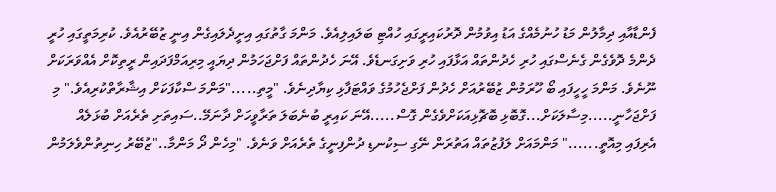ފެންޑާއާއި ދިމާލުން މަޑު ހުނުމެއްގެ އަޑު އިވުމުން ދޮރުކައިރީގައި ހުއްޓި ބަލައިލިއެވެ. މަންމަ ގާތުގައި އިށީދެލައިގެން އިނީ ޒުބޭރުއެވެ. ކުރިމަތީގައި ހުރީ ދެންމެ ދޮވެގެން ގެނެސްގައި ހުރި ހެދުންތައް އަޅާފައި ހުރި ވަށިގަނޑެވެ. އޭނަ ހެދުންތައް ފަށްޖަހަމުން ދިޔައީ މިރިއަމްފަދައިން ރީތިކޮށް އެއްވަރަކަށް ނޫނެވެ. މަންމަ ހީހީފައި ބޯ ހޫރަމުން ޒުބޭރުއަށް ހެދުން ފަށްޖެހުމުގެ ވައްޓަފާޅި ކިޔާދިނެވެ. "މީތި....."މަންމަ ސްކާފަކަށް އިޝާރާތްކުރިއެވެ." މި ފަށްޖަހާނީ.....މިސާލަކަށް...ގޮބޮޅި ބޮޗޮޅިއަކަށްވެގެން ގޮސް.....އޭނަ ކައިރީ ބުނެބަލަ ތަރާވީހަށް ދާނަމޭ..ސައިތަށި ތެރެއަށް ބުޅަލެއް އެރިފައި މިއޮތީ......" މަންމައަށް ލަފުޒުތައް އަތުރަން ނޭގި ސިކުނޑި ދުންފިނީގެ ތެރެއަށް ވަނެވެ. "މިހެން ދޯ މަންމާ.."ޒުބޭރު ހިނިތުންވެލަމުން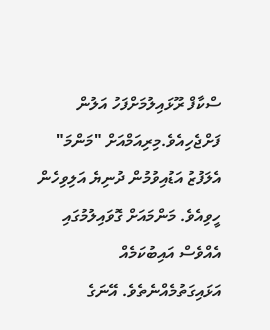ސްކާފް ރޫޅައިލުމަށްފަހު އަލުން ފަށްޖެހިއެވެ.މިރިއަމްއަށް "މަންމަ" އެލަފުޒު އަޑުއިވުމުން ދުނިޔެ އަލިވިހެން ހީވިއެވެ. މަންމައަށް ގޮވައިލުމުގައި އެއްވެސް އައިބުކަމެއް އަޅައިގަތުމެއްނެތެވެ. އޭނަގެ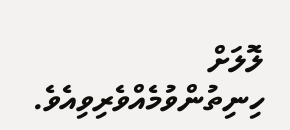ލޮލަށް ހިނިތުންވުމެއްވެރިވިއެވެ.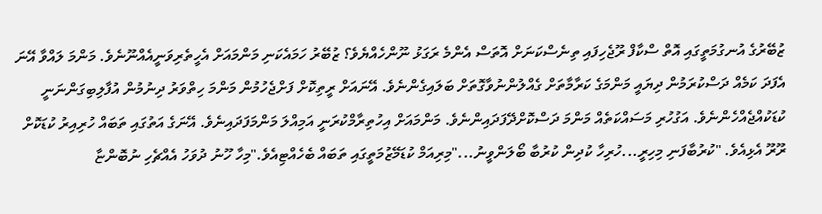ޒުބޭރުގެ އުނގުމަތީގައި އޮތް ސްކާފް ރޫޖެހިފައި ތިނެސްކަނަށް އޮތަސް އެންމެ ރަގަޅު ނޫންހެއްޔެވެ؟ ޒުބޭރު ހަމައެކަނި މަންމައަށް އެހީތެރިވަނީއެއްނޫނެވެ. މަންމަ ލައްވާ އޭނަ އެފަދަ ކަމެއް ދަސްކުރަމުން ދިޔައީ މަންމަގެ ކަރާމާތަށް ގެއްލުންނުވާގޮތަށް ބަލައިގެންނެވެ. އޭނައަށް ރީތިކޮށް ފަށްޖެހުމުން މަންމަ ހިތްވަރު ދިނުމުން އުފާލިބިގަންނަނީ ކުޑަކުއްޖެއްހެންނެވެ. އަގުހުރި މަސައްކަތެއް މަންމަ ދަސްކޮށްދޭފަދައިންނެވެ. މަންމައަށް އިހުތިރާމްކުރަނީ އަމިއްލަ މަންމަފަދައިނެވެ. އޭނަގެ އަތުގައި ތަބައް ހުރިއިރު ކުޑަކޮށް ރޫރޫ އެޅިއެވެ. "ކުރުބާފަނި މިހިރީ...ހުރިހާ ކުދިން ކުރުބާ ބޯލަންވީނު..."މިރިއަމް ކުޑަމޭޒުމަތީގައި ތަބައް ބެހެއްޓިއެވެ."މިހާ ހޫނު ދުވަހު އެއްޗެހި ނުބޮންޏާ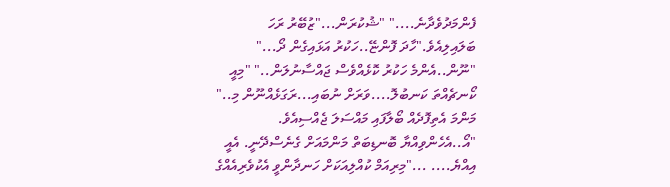ފެންމަދުވެދާނެ...." "ޝުކުރަން..."ޒުބޭރު ރަހަ ބަލައިލިއެވެ."ހާދަ ފޮންޏޭ..ހަކުރު އަޅައިގެން ދޯ..." "ނޫން..އެންމެ ހަކުރު ކޮޅެއްވެސް ޖައްސާނުލަން.." "މިއީ ކޯނޗެއްތަ ކަނބުލޮ....ވަރަށް ނުބައި...ރަގަޅެއްނޫން މި.." މަންމަ އެތިފޮދެއް ބޯލާފައި މައްސަލަ ޖެއްސިއެވެ. "އޯ..އެހެންވިއްޔާ ބޮނޑިބަތް މަންމައަށް ގެނެސްދޭނީ. އެއީ އިއްޔެ.... ..."މިރިއަމް ކުއްލިއަކަށް ހަނދާންވީ އެކުވެރިއެއްގެ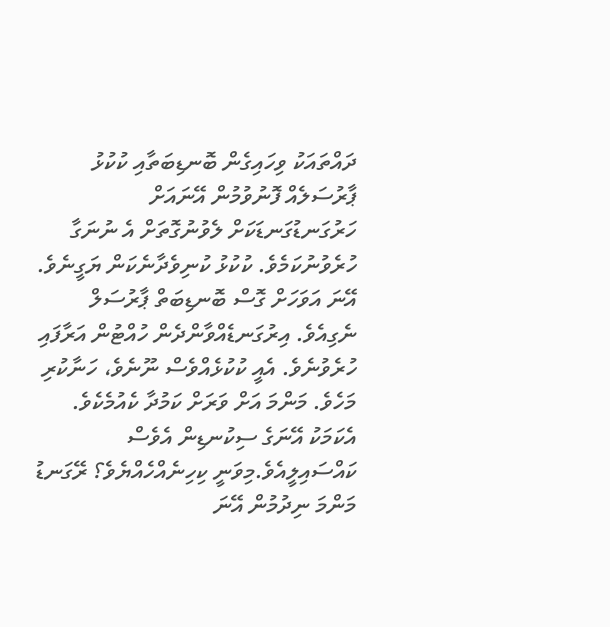ދައްތައަކު ވިހައިގެން ބޮނޑިބަތާއި ކުކުޅު ޕާރުސަލެއް ފޮނުވުމުން އޭނައަށް ހަރުގަނޑުގަނޑަކަށް ލެވުނުގޮތަށް އެ ނުނަގާ ހުރެވުނުކަމެވެ. ކުކުޅު ކުނިވެދާނެކަން ޔަގީނެވެ. އޭނަ އަވަހަށް ގޮސް ބޮނޑިބަތް ޕާރުސަލް ނެގިއެވެ. އިރުގަނޑެއްވާންދެން ހުއްޓުން އަރާފައި ހުރެވުނެވެ. އެއީ ކުކުޅެއްވެސް ނޫނެވެ، ހަނާކުރި މަހެވެ. މަންމަ އަށް ވަރަށް ކަމުދާ ކެއުމެކެވެ. އެކަމަކު އޭނަގެ ސިކުނޑިން އެވެސް ކައްސައިލީއެވެ.މިވަނީ ކިހިނެއްހެއްޔެވެ؟ ރޭގަނޑު މަންމަ ނިދުމުން އޭނަ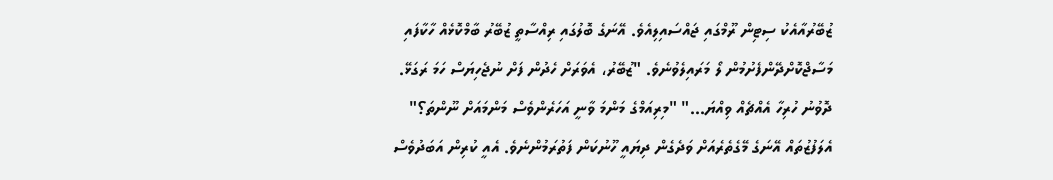ޒުބޭރުއާއެކު ސިޓިން ރޫމްގައި ޖައްސައިލިއެވެ. އޭނަގެ ބޮލުގައި ރިއްސާތީ ޒުބޭރު ބާމްކޮޅެއް ހާކާފައި މަސާޖްކޮށްދޭންފެށުމުން ލޯ މަރައިލެވުނެވެ. "ޒުބޭރު، އެވަރަށް ހެދުން ފަށް ނުޖެހިޔަސް ހަމަ ރަގަޅޭ. ދޮވުނު ހުރިހާ އެއްޗެއް ވިއްޔަ..." "މިރިއަމްގެ މަންމަ ވާނީ އަހަރެންވެސް މަންމައަށް ނޫންތަ؟" އެލަފުޒުތައް އޭނަގެ މޭގެތެރެއަށް ވަދެގެން ދިޔައީ ހޫނުކަން ފަތުރަމުންނެވެ. އެއީ ކުރިން އަބަދުވެސް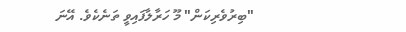"ބިރުވެރިކަން" މޫ ހަރާލާފައިވީ ތަނެކެވެ. އޭނަ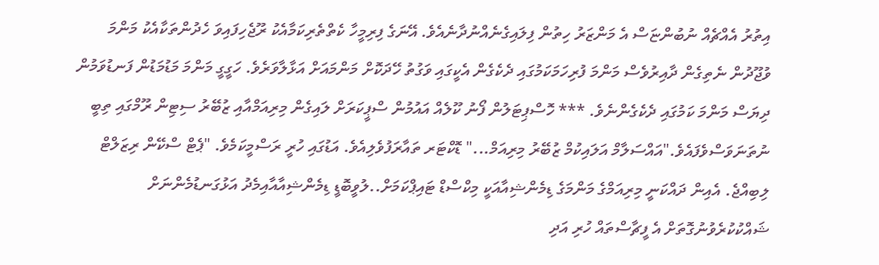އިތުރު އެއްޗެއް ނުބުންޏަސް އެ މަންޒަރު ހިތުން ފިލައިގެނެއްނުދާނެއެވެ. އޭނަގެ ފިރިމީހާ ކެތްތެރިކަމާއެކު ރޫޖެހިފައިވަ ހެދުންތަކާއެކު މަންމަ ވުޖޫދުން ނެތިގެން ދާއިރުވެސް މަންމަ ފުރިހަމަކަމުގައި ދެކެގެން އެކީގައި ވަގުތު ހޭދަކޮށް މަންމައަށް އަޅާލާވަރެވެ. ހަގީގީ މަންމަ މަޑުމަޑުން ފަނޑުވަމުން ދިޔަސް މަންމަ ކަމުގައި ދެކެގެންނެވެ. *** ހޮސްޕިޓަލުން ފޯނު ކޫލެއް އައުމުން ސްޕީކަރަށް ލައިގެން މިރިއަމްއާއި ޒުބޭރު ސިޓިން ރޫމްގައި ތިބީ ނުތަނަވަސްވެފައެވެ."އައްސަލާމް އަލައިކުމް ޒުބޭރު މިރިއަމް..." ޑޮކްޓަރ ތައާރަފުވެލިއެވެ. އަޑުގައި ހުރީ ރަސްމީކަމެވެ. "ޕެޓް ސްކޭން ރިޒަލްޓް ލިބިއްޖެ. އެއިން ދައްކަނީ މިރިއަމްގެ މަންމަގެ ޑިމެންޝިއާއަކީ މިކްސްޑް ޓައިޕްކަމަށް..ލުވީބޮޑީ ޑިމެންޝިއާއާއިމެދު އަޅުގަނޑުމެންނަށް ޝައްކުކުރެވުނުގޮތަށް އެ ފީޗާސްތައް ހުރި އަދި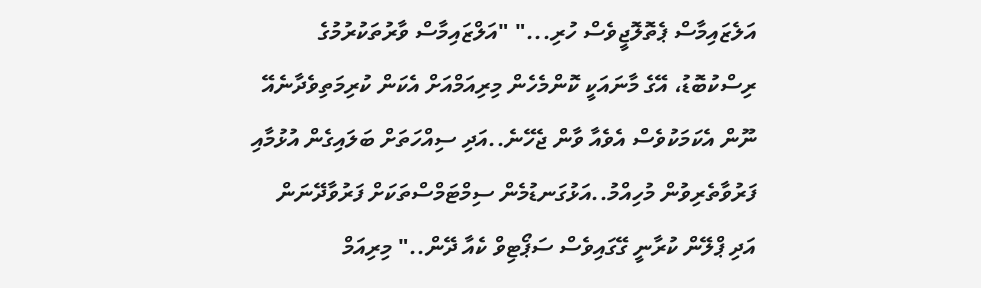އަލެޒައިމާސް ޕެތޮލޮޖީވެސް ހުރި..." "އަލްޒައިމާސް ވާރުތަކުރުމުގެ ރިސްކުބޮޑު، އޭގެ މާނައަކީ ކޮންމެހެން މިރިއަމްއަށް އެކަން ކުރިމަތިވެދާނެއޭ ނޫން އެކަމަކުވެސް އެވެއާ ވާން ޖެހޭނެ..އަދި ސިއްހަތަށް ބަލައިގެން އުޅުމާއި ފަރުވާތެރިވުން މުހިއްމު..އަޅުގަނޑުމެން ސިމްޓަމްސްތަކަށް ފަރުވާދޭނަން އަދި ޕްލޭން ކުރާނީ ގޭގައިވެސް ސަޕޯޓިވް ކެއާ ދޭން.." މިރިއަމް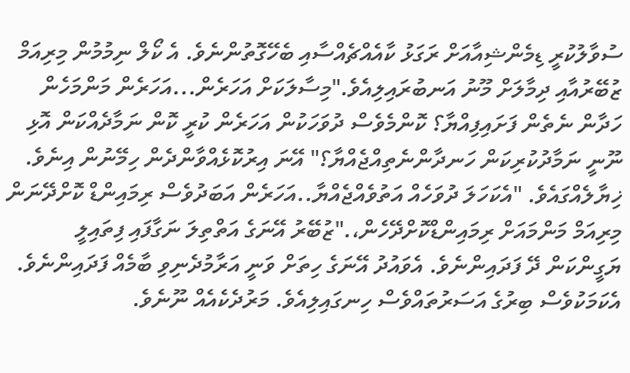ސުވާލުކުރީ ޑިމެންޝިއާއަށް ރަގަޅު ކާއެއްޗެއްސާއި ބެހޭގޮތުންނެވެ. އެ ކޯލް ނިމުމުން މިރިއަމް ޒުބޭރުއާއި ދިމާލަށް މޫނު އަނބުރައިލިއެވެ."މިސާލަކަށް އަހަރެން...އަހަރެން މަންމަހެން ހަދާން ނެތެން ފަށައިފިއްޔާ؟ ކޮންމެވެސް ދުވަހަކުން އަހަރެން ކުރީ ކޮން ނަމާދެއްކަން އޮޅި ނޫނީ ނަމާދުކުރިކަން ހަނދާންނެތިއްޖެއްޔާ؟" އޭނަ އިރުކޮޅެއްވާންދެން ހިމޭނުން އިނެވެ. ޚިޔާލެއްގައެވެ. "އެކަހަލަ ދުވަހެއް އަތުވެއްޖެއްޔާ..އަހަރެން އަބަދުވެސް ރިމައިންޑް ކޮށްދޭނަން މިރިއަމް މަންމައަށް ރިމައިންޑްކޮށްދޭހެން،."ޒުބޭރު އޭނަގެ އަތްތިލަ ނަގާފައި ފިތައިލީ ޔަގީންކަން ދޭ ފަދައިންނެވެ. އެވައުދު އޭނަގެ ހިތަށް ވަނީ އަރާމުދެނިވި ބާމެއް ފަދައިންނެވެ. އެކަމަކުވެސް ބިރުގެ އަސަރުތައްވެސް ހިނގައިލިއެވެ. މަރުދެކެއެއް ނޫނެވެ.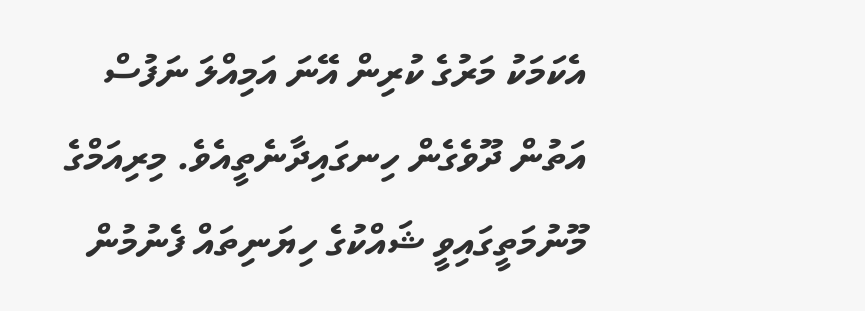އެކަމަކު މަރުގެ ކުރިން އޭނަ އަމިއްލަ ނަފުސް އަތުން ދޫވެގެން ހިނގައިދާނެތީއެވެ. މިރިއަމްގެ މޫނުމަތީގައިވީ ޝައްކުގެ ހިޔަނިތައް ފެނުމުން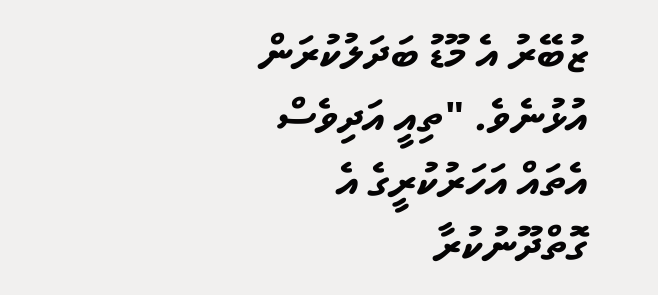ޒުބޭރު އެ މޫޑު ބަދަލުކުރަން އުޅުނެވެ. "ތިއީ އަދިވެސް އެތައް އަހަރުކުރީގެ އެ ގޮތްދޫނުކުރާ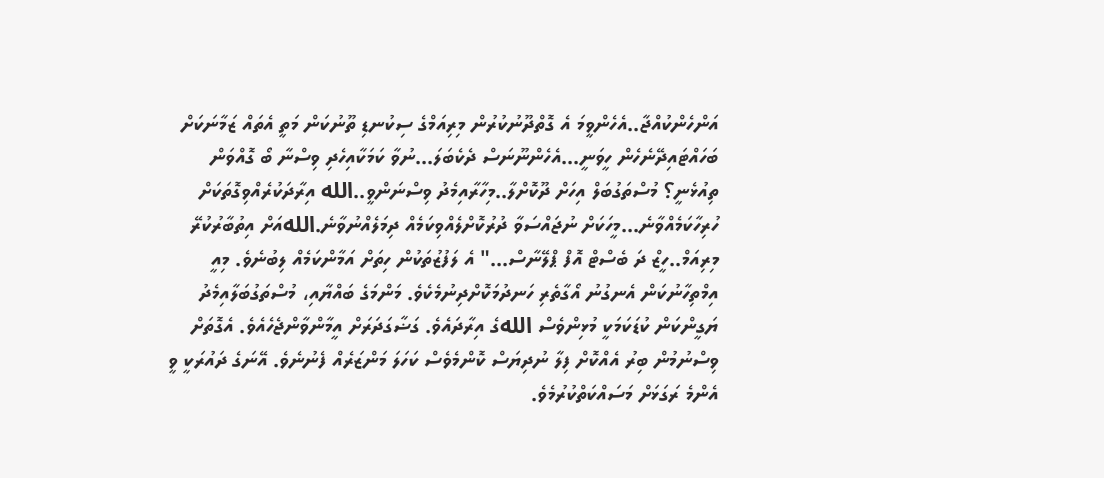އަންހެންކުއްޖާ..އެހެންވީމަ އެ ގޮތްދޫނުކުރުން މިރިއަމްގެ ސިކުނޑި ތޫނުކަން މަތީ އެތައް ޒަމާނަކަށް ބަހައްޓައިދޭނެހެން ހީވަނީ...އެހެންނޫނަސް ދެކެބަލަ...ނުވާ ކަމަކާއިހެދި ވިސްނާ ބޯ ގޮއްވަން ތިއުޅެނީ؟ މުސްތަގުބަލް އިހަށް ދޫކޮށްލާ..މިހާރާއިމެދު ވިސްނަންވީ..الله އިރާދަކުރެއްވިގޮތަކަށް ހުރިހާކަމެއްވާނެ...މީހަކަށް ނުޖައްސަވާ ދުރުކޮށްލެއްވިކަމެއް ދިމަލެއްނުވާނެ.اللهއަށް އިތުބާރުކުރޭ މިރިއަމް..ހީޒް ދަ ބެސްޓް އޮފް ޕްލޭނާސް..." އެ ލަފުޒުތަކުން ހިތަށް އަމާންކަމެއް ލިބުނެވެ. މިއީ އިމްތިހާނުކަން އެނގުނު އޯގާތެރި ހަނދުމަކޮށްދިނުމެކެވެ. މަންމަގެ ބައްޔާއި، މުސްތަގުބަލާއިމެދު ޔަގީންކަން ކުޑަކަމަކީ މުޅިންވެސް اللهގެ އިރާދައެވެ. ގަޟާގަދަރަށް އީމާންވާންޖެހެއެވެ. އެގޮތަށް ވިސްނުމުން ބިރު އެއްކޮށް ފިލާ ނުދިޔަސް ކޮންމެވެސް ކަހަލަ މަންޒަރެއް ފެނުނެވެ. އޭނަގެ ދައުރަކީ ވީ އެންމެ ރަގަޅަށް މަސައްކަތްކުރުމެވެ.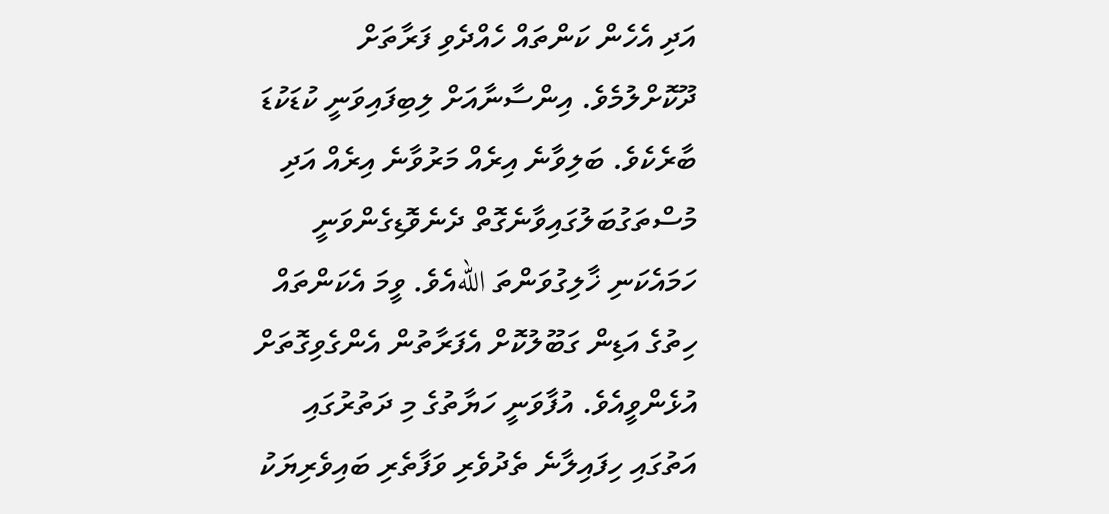އަދި އެހެން ކަންތައް ހެއްދެވި ފަރާތަށް ދޫކޮށްލުމެވެ. އިންސާނާއަށް ލިބިފައިވަނީ ކުޑަކުޑަ ބާރެކެވެ. ބަލިވާނެ އިރެއް މަރުވާނެ އިރެއް އަދި މުސްތަގުބަލުގައިވާނެގޮތް ދެނެވޮޑިގެންވަނީ ހަމައެކަނި ޚާލިގުވަންތަ اللهއެވެ. ވީމަ އެކަންތައް ހިތުގެ އަޑިން ގަބޫލުކޮށް އެފަރާތުން އެންގެވިގޮތަށް އުޅެންވީއެވެ. އުފާވަނީ ހަޔާތުގެ މި ދަތުރުގައި އަތުގައި ހިފައިލާނެ ތެދުވެރި ވަފާތެރި ބައިވެރިޔަކު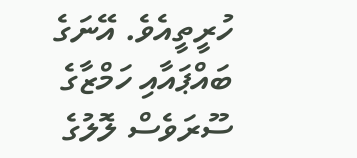ހުރީތީއެވެ. އޭނަގެ ބައްޕައާއި ހަމްޒާގެ ސޫރަވެސް ލޮލުގެ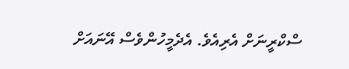ސްކްރީނަށް އެރިއެވެ. އެދެމީހުންވެސް އޭނައަށް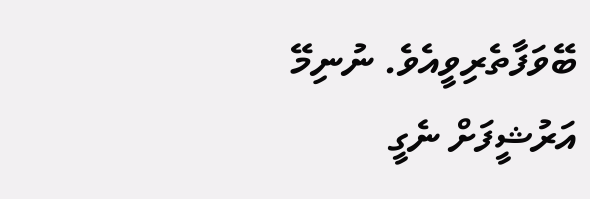ބޭވަފާތެރިވީއެވެ. ނުނިމޭ
އަރުޝީފަށް ނެގީ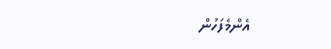އެންމެފަހުން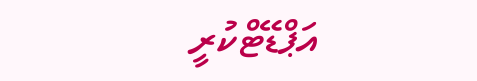އަޕްޑޭޓްކުރީ